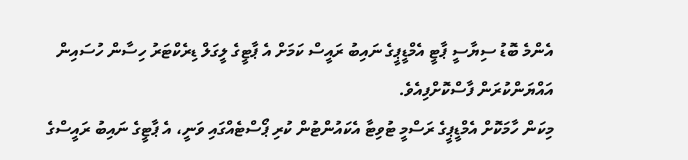އެންމެ ބޮޑު ސިޔާސީ ޕާޓީ އެމްޑީޕީގެ ނައިބު ރައީސް ކަމަށް އެ ޕާޓީގެ ލީގަލް ޑިރެކްޓަރު ހިސާން ހުސައިން އައްޔަންކުރަން ފާސްކޮށްފިއެވެ.
މިކަން ހާމަކޮށް އެމްޑީޕީގެ ރަސްމީ ޓުވިޓާ އެކައުންޓުން ކުރި ޕޯސްޓެއްގައި ވަނީ، އެ ޕާޓީގެ ނައިބު ރައީސްގެ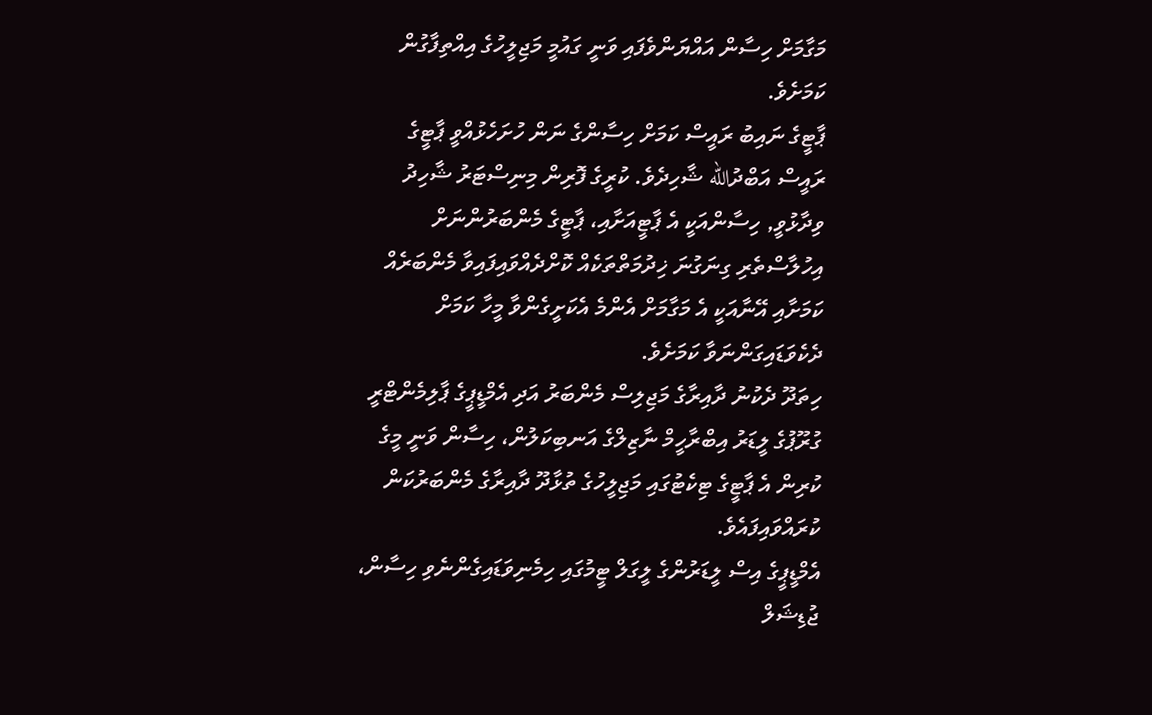މަގާމަށް ހިސާން އައްޔަންވެފައި ވަނީ ގައުމީ މަޖިލީހުގެ އިއްތިފާގުން ކަމަށެވެ.
ޕާޓީގެ ނައިބު ރައީސް ކަމަށް ހިސާންގެ ނަން ހުށަހެޅުއްވީ ޕާޓީގެ ރައީސް އަބްދުالله ޝާހިދެވެ. ކުރީގެ ފޮރިން މިނިސްޓަރު ޝާހިދު ވިދާޅުވީ, ހިސާންއަކީ އެ ޕާޓީއަށާއި، ޕާޓީގެ މެންބަރުންނަށް އިހުލާސްތެރި ގިނަގުނަ ޚިދުމަތްތަކެއް ކޮށްދެއްވައިފައިވާ މެންބަރެއް ކަމަށާއި އޭނާއަކީ އެ މަގާމަށް އެންމެ އެކަށީގެންވާ މީހާ ކަމަށް ދެކެވަޑައިގަންނަވާ ކަމަށެވެ.
ހިތަދޫ ދެކުނު ދާއިރާގެ މަޖިލިސް މެންބަރު އަދި އެމްޑީޕީގެ ޕާލިމެންޓްރީ ގުރޫޕުގެ ލީޑަރު އިބްރާހީމް ނާޒިލްގެ އަނބިކަލުން، ހިސާން ވަނީ މީގެ ކުރިން އެ ޕާޓީގެ ޓިކެޓުގައި މަޖިލީހުގެ ތުޅާދޫ ދާއިރާގެ މެންބަރުކަން ކުރައްވައިފައެވެ.
އެމްޑީޕީގެ އިސް ލީޑަރުންގެ ލީގަލް ޓީމުގައި ހިމެނިވަޑައިގެންނެވި ހިސާން، ޖުޑިޝަލް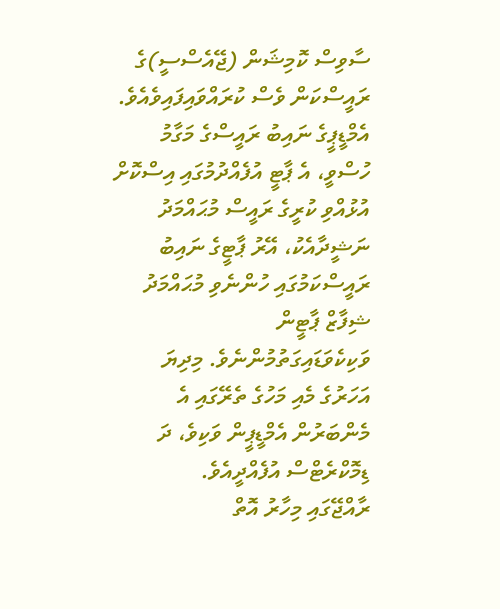ސާވިސް ކޮމިޝަން (ޖޭއެސްސީ)ގެ ރައީސްކަން ވެސް ކުރައްވައިފައިވެއެވެ.
އެމްޑީޕީގެ ނައިބު ރައީސްގެ މަގާމު ހުސްވީ، އެ ޕާޓީ އުފެއްދުމުގައި އިސްކޮށް އުޅުއްވި ކުރީގެ ރައީސް މުޙައްމަދު ނަޝީދާއެކު، އޭރު ޕާޓީގެ ނައިބު ރައީސްކަމުގައި ހުންނެވި މުޙައްމަދު ޝިފާޒް ޕާޓީން ވަކިކެވަޑައިގަތުމުންނެވެ. މިދިޔަ އަހަރުގެ މެއި މަހުގެ ތެރޭގައި އެ މެންބަރުން އެމްޑީޕީން ވަކިވެ، ދަ ޑިމޮކްރެޓްސް އުފެއްދީއެވެ.
ރާއްޖޭގައި މިހާރު އޮތް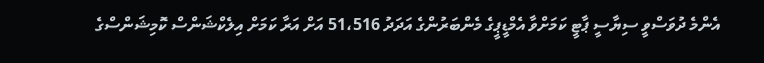އެންމެ ދުވަސްވީ ސިޔާސީ ޕާޓީ ކަމަށްވާ އެމްޑީޕީގެ މެންބަރުންގެ އަދަދު 51،516 އަށް އަރާ ކަމަށް އިލެކްޝަންސް ކޮމިޝަންސްގެ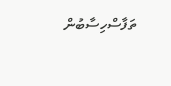ތަފާސްހިސާބުން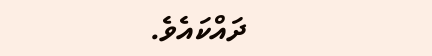ދައްކައެވެ.